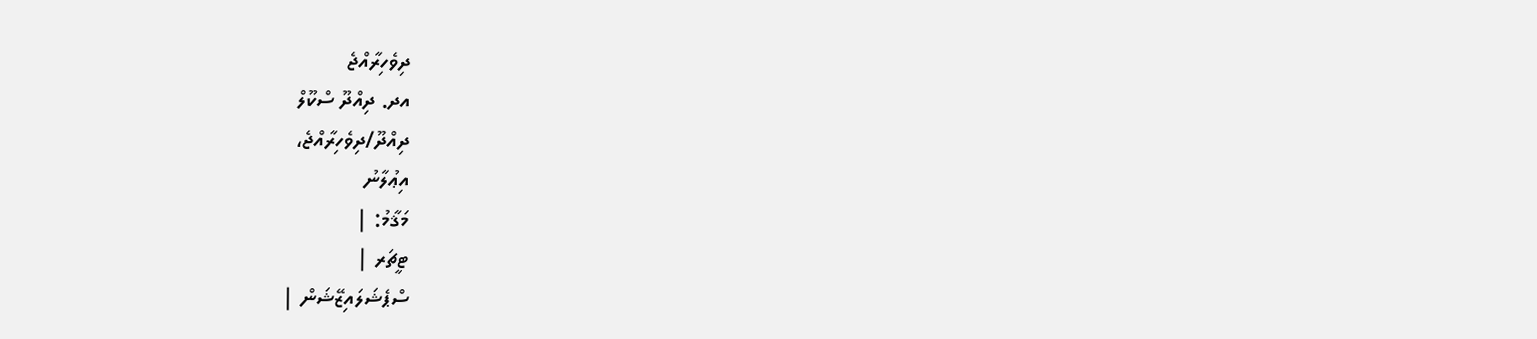ދިވެހިރާއްޖެ
އދ. ދިއްދޫ ސްކޫލް
ދިއްދޫ/ދިވެހިރާއްޖެ،
އިޢުލާނު
މަޤާމު: |
ޓީޗަރ |
ސްޕެޝަލައިޒޭޝަން |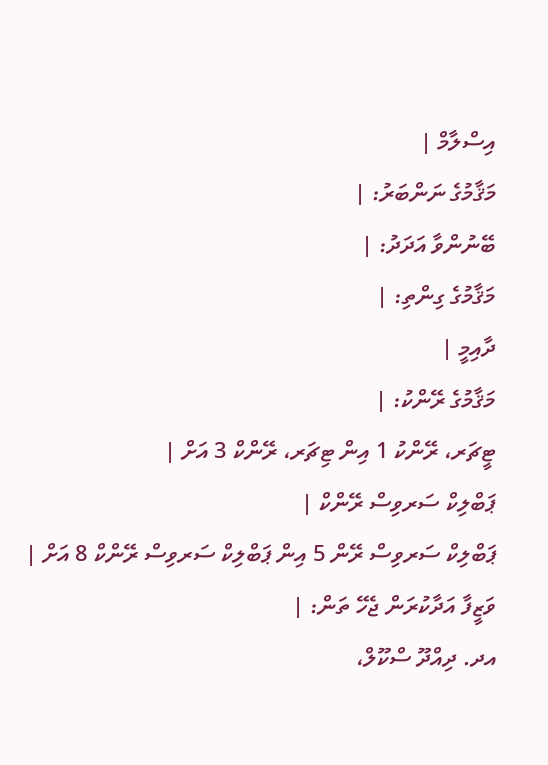އިސްލާމް |
މަޤާމުގެ ނަންބަރު: |
ބޭނުންވާ އަދަދު: |
މަޤާމުގެ ގިންތި: |
ދާއިމީ |
މަޤާމުގެ ރޭންކު: |
ޓީޗަރ، ރޭންކު 1 އިން ޓިޗަރ، ރޭންކް 3 އަށް |
ޕަބްލިކް ސަރވިސް ރޭންކް |
ޕަބްލިކް ސަރވިސް ރޭން 5 އިން ޕަބްލިކް ސަރވިސް ރޭންކް 8 އަށް |
ވަޒީފާ އަދާކުރަން ޖެހޭ ތަން: |
އދ. ދިއްދޫ ސްކޫލް،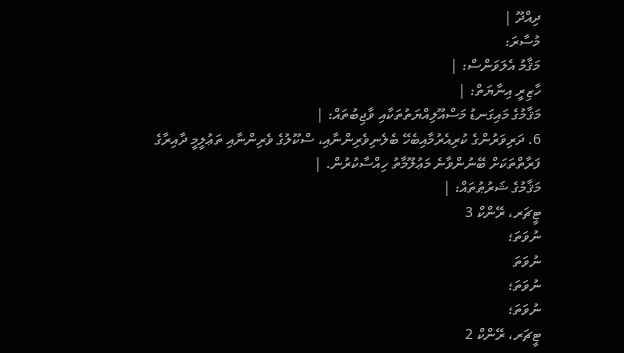ދިއްދޫ |
މުސާރަ:
މަޤާމު އެލަވަންސް: |
ހާޒިރީ އިނާޔަތް: |
މަޤާމުގެ މައިގަނޑު މަސްއޫލިއްޔަތުތަކާއި ވާޖިބުތައް: |
6. ދަރިވަރުންގެ ކުރިއެރުމާއިބެހޭ ބެލެނިވެރިންނާއި، ސްކޫލުގެ ވެރިންނާއި ތަޢުލީމީ ދާއިރާގެ ފަރާތްތަކަށް ބޭނުންވާނެ މަޢުލޫމާތު ހިއްސާކުރުން. |
މަޤާމުގެ ޝަރުޠުތައް: |
ޓީޗަރ، ރޭންކް 3
ނުވަތަ؛
ނުވަތަ
ނުވަތަ؛
ނުވަތަ؛
ޓީޗަރ، ރޭންކް 2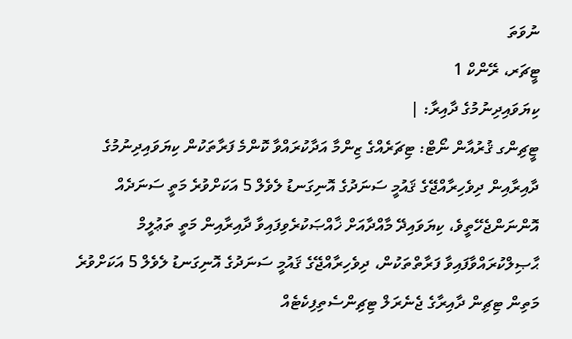ނުވަތަ
ޓީޗަރ، ރޭންކް 1
ކިޔަވައިދިނުމުގެ ދާއިރާ: |
ޓީޗިންގ ޤުރުއާން ނޯޓް: ޓިޗަރެއްގެ ޒިންމާ އަދާކުރައްވާ ކޮންމެ ފަރާތަކުން ކިޔަވައިދިނުމުގެ ދާއިރާއިން ދިވެހިރާއްޖޭގެ ޤައުމީ ސަނަދުގެ އޮނިގަނޑު ލެވެލް 5 އަކަށްވުރެ މަތީ ސަނަދެއް އޮންނަންޖެހޭތީވެ، ކިޔަވައިދޭ މާއްދާއަށް ޚާއްޞަކުރެވިފައިވާ ދާއިރާއިން މަތީ ތަޢުލީމް ޙާޞިލްކުރައްވާފައިވާ ފަރާތްތަކުން، ދިވެހިރާއްޖޭގެ ޤައުމީ ސަނަދުގެ އޮނިގަނޑު ލެވެލް 5 އަކަށްވުރެ މަތިން ޓިޗިން ދާއިރާގެ ޖެނެރަލް ޓިޗިންސެތިފިކެޓެއް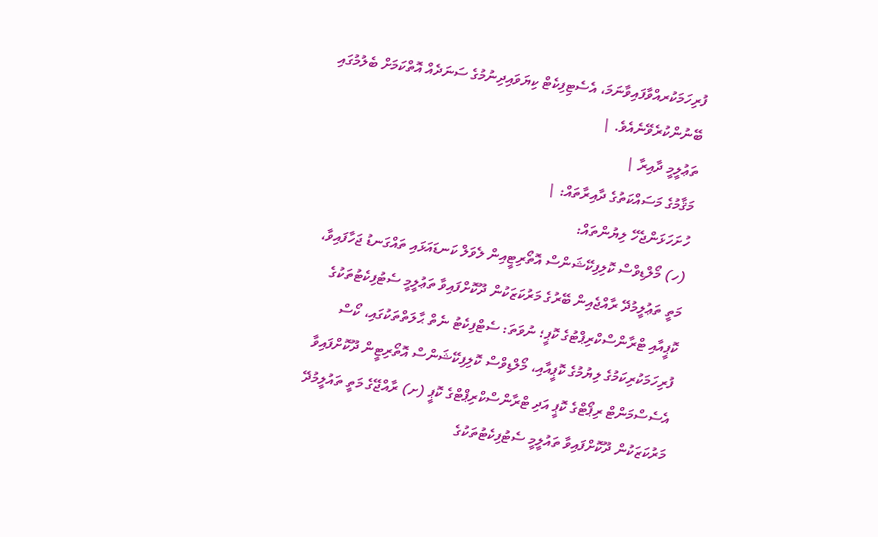ފުރިހަމަކުރއްވާފައިވާނަމަ، އެސެޓިފިކެޓް ކިޔަވައިދިނުމުގެ ސަނަދެއް އޮތްކަމަށް ބެލުމުގައި ބޭނުންކުރެވޭނެއެވެ. |
ތަޢުލީމީ ދާއިރާ |
މަޤާމުގެ މަސައްކަތުގެ ދާއިރާތައް: |
ހުށަހަޅަންޖެހޭ ލިޔުންތައް:
(ހ) މޯލްޑިވްސް ކޮލިފިކޭޝަންސް އޮތޯރިޓީއިން ލެވަލް ކަނޑައަޅައި ތައްގަނޑު ޖަހާފައިވާ، މަތީ ތަޢުލީމުދޭ ރާއްޖެއިން ބޭރުގެ މަރުކަޒަކުން ދޫކޮށްފައިވާ ތަޢުލީމީ ސެޓުފިކެޓުތަކުގެ ކޮޕީއާއި ޓްރާންސްކްރިޕްޓުގެ ކޮޕީ؛ ނުވަތަ: ސެޓްފިކެޓު ނެތް ޙާލަތްތަކުގައި، ކޯސް ފުރިހަމަކުރިކަމުގެ ލިޔުމުގެ ކޮޕީއާއި، މޯލްޑިވްސް ކޮލިފިކޭޝަންސް އޮތޯރިޓީން ދޫކޮށްފައިވާ އެސެސްމަންޓް ރިޕޯޓްގެ ކޮޕީ އަދި ޓްރާންސްކްރިޕްޓްގެ ކޮޕީ (ށ) ރާއްޖޭގެ މަތީ ތައުލީމުދޭ މަރުކަޒަކުން ދޫކޮށްފައިވާ ތައުލީމީ ސެޓުފިކެޓުތަކުގެ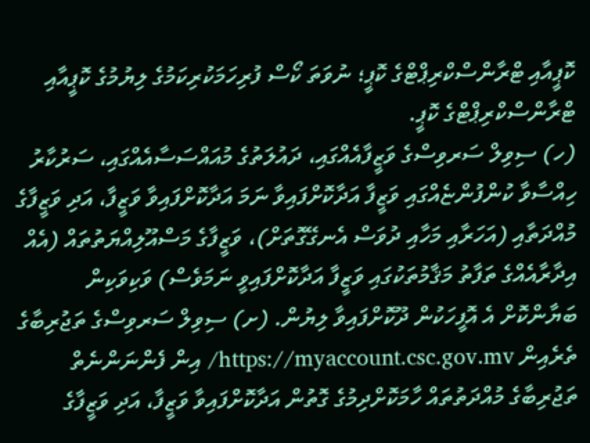ކޮޕީއާއި ޓްރާންސްކްރިޕްޓްގެ ކޮޕީ؛ ނުވަތަ ކޯސް ފުރިހަމަކުރިކަމުގެ ލިޔުމުގެ ކޮޕީއާއި ޓްރާންސްކްރިޕްޓްގެ ކޮޕީ.
(ހ) ސިވިލް ސަރވިސްގެ ވަޒީފާއެއްގައި، ދައުލަތުގެ މުއައްސަސާއެއްގައި، ސަރުކާރު ހިއްސާވާ ކުންފުންޏެއްގައި ވަޒީފާ އަދާކޮށްފައިވާ ނަމަ އަދާކޮށްފައިވާ ވަޒީފާ، އަދި ވަޒީފާގެ މުއްދަތާއި (އަހަރާއި މަހާއި ދުވަސް އެނގޭގޮތަށް)، ވަޒީފާގެ މަސްއޫލިއްޔަތުތައް (އެއް އިދާރާއެއްގެ ތަފާތު މަޤާމުތަކުގައި ވަޒީފާ އަދާކޮށްފައިވީ ނަމަވެސް) ވަކިވަކިން ބަޔާންކޮށް އެ އޮފީހަކުން ދޫކޮށްފައިވާ ލިޔުން. (ށ) ސިވިލް ސަރވިސްގެ ތަޖުރިބާގެ ތެރެއިން https://myaccount.csc.gov.mv/ އިން ފެންނަންނެތް ތަޖުރިބާގެ މުއްދަތުތައް ހާމަކޮށްދިމުގެ ގޮތުން އަދާކޮށްފައިވާ ވަޒީފާ، އަދި ވަޒީފާގެ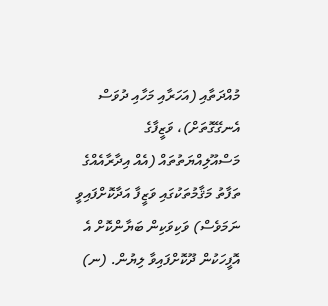މުއްދަތާއި (އަހަރާއި މަހާއި ދުވަސް އެނގޭގޮތަށް)، ވަޒީފާގެ މަސްއޫލިއްޔަތުތައް (އެއް އިދާރާއެއްގެ ތަފާތު މަޤާމުތަކުގައި ވަޒީފާ އަދާކޮށްފައިވީ ނަމަވެސް) ވަކިވަކިން ބަޔާންކޮށް އެ އޮފީހަކުން ދޫކޮށްފައިވާ ލިޔުން. (ނ)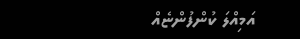އަމިއްލަ ކުންފުންޏެއް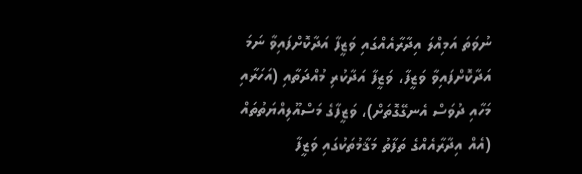ނުވަތަ އަމިއްލަ އިދާރާއެއްގައި ވަޒީފާ އަދާކޮށްފައިވާ ނަމަ އަދާކޮށްފައިވާ ވަޒީފާ، ވަޒީފާ އަދާކުރި މުއްދަތާއި (އަހަރާއި މަހާއި ދުވަސް އެނގޭގޮތަށް)، ވަޒީފާގެ މަސްއޫލިއްޔަތުތައް (އެއް އިދާރާއެއްގެ ތަފާތު މަޤާމުތަކުގައި ވަޒީފާ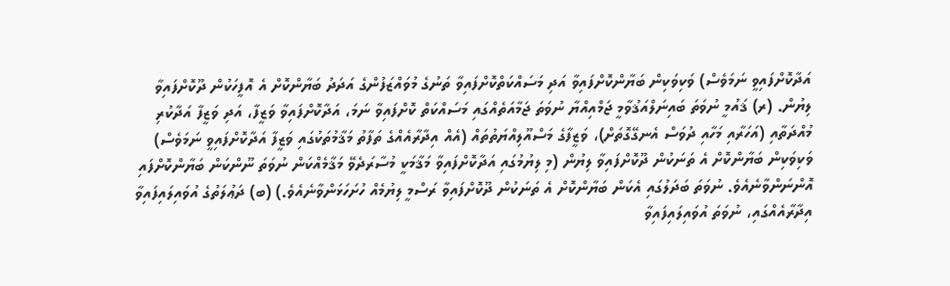އަދާކޮށްފައިވީ ނަމަވެސް) ވަކިވަކިން ބަޔާންކޮށްފައިވާ އަދި މަސައްކަތްކޮށްފައިވާ ތަނުގެ މުވައްޒަފުންގެ އަދަދު ބަޔާންކޮށް އެ އޮފީހަކުން ދޫކޮށްފައިވާ ލިޔުން. (ރ) ޤައުމީ ނުވަތަ ބައިނަލްއަޤުވާމީ ޖަމްއިއްޔާ ނުވަތަ ޖަމާއަތެއްގައި މަސައްކަތް ކޮށްފައިވާ ނަމަ، އަދާކޮށްފައިވާ ވަޒީފާ، އަދި ވަޒީފާ އަދާކުރި މުއްދަތާއި (އަހަރާއި މަހާއި ދުވަސް އެނގޭގޮތަށް)، ވަޒީފާގެ މަސްއޫލިއްޔަތުތައް (އެއް އިދާރާއެއްގެ ތަފާތު މަޤާމުތަކުގައި ވަޒީފާ އަދާކޮށްފައިވީ ނަމަވެސް) ވަކިވަކިން ބަޔާންކޮށް އެ ތަނަކުން ދޫކޮށްފައިވާ ލިޔުން (މި ލިޔުމުގައި އަދާކޮށްފައިވާ މަޤާމަކީ މުސާރަދެވޭ މަޤާމެއްކަން ނުވަތަ ނޫންކަން ބަޔާންކޮށްފައި އޮންނަންވާނެއެވެ. ނުވަތަ ބަދަލުގައި އެކަން ބަޔާންކޮށް އެ ތަނަކުން ދޫކޮށްފައިވާ ރަސްމީ ލިޔުމެއް ހުށަހަޅަންވާނެއެވެ.) (ބ) ދަޢުލަތުގެ އުވައިލައިފައިވާ އިދާރާއެއްގައި، ނުވަތަ އުވައިލައިފައިވާ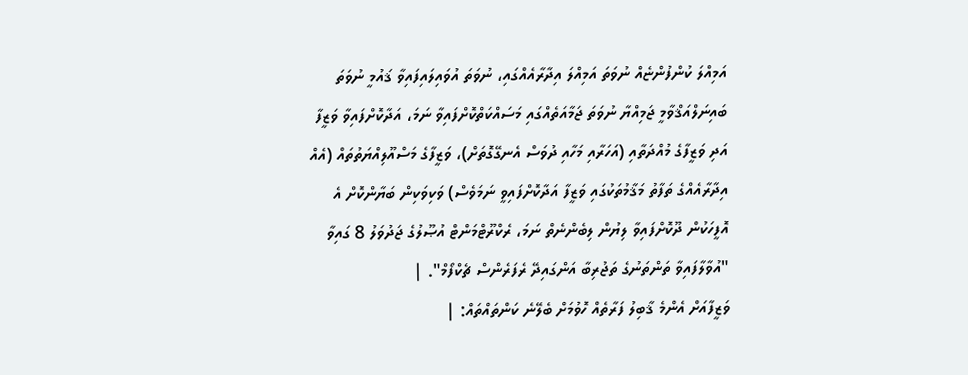އަމިއްލަ ކުންފުންޏެއް ނުވަތަ އަމިއްލަ އިދާރާއެއްގައި، ނުވަތަ އުވައިލައިފައިވާ ޤައުމީ ނުވަތަ ބައިނަލްއަޤްވާމީ ޖަމިއްޔާ ނުވަތަ ޖަމާއަތެއްގައި މަސައްކަތްކޮށްފައިވާ ނަމަ، އަދާކޮށްފައިވާ ވަޒީފާ އަދި ވަޒީފާގެ މުއްދަތާއި (އަހަރާއި މަހާއި ދުވަސް އެނގޭގޮތަށް)، ވަޒީފާގެ މަސްއޫލިއްޔަތުތައް (އެއް އިދާރާއެއްގެ ތަފާތު މަޤާމުތަކުގައި ވަޒީފާ އަދާކޮށްފައިވީ ނަމަވެސް) ވަކިވަކިން ބަޔާންކޮށް އެ އޮފީހަކުން ދޫކޮށްފައިވާ ލިޔުން ލިބެންނެތް ނަމަ، ރެކްރޫޓްމަންޓް އުޞޫލުގެ ޖަދުވަލު 8 ގައިވާ "އުވާލާފައިވާ ތަންތަނުގެ ތަޖުރިބާ އަންގައިދޭ ރެފަރެންސް ޗެކްފޯމް". |
ވަޒީފާއަށް އެންމެ ޤާބިލު ފަރާތެއް ހޮވުމަށް ބެލޭނެ ކަންތައްތައް: |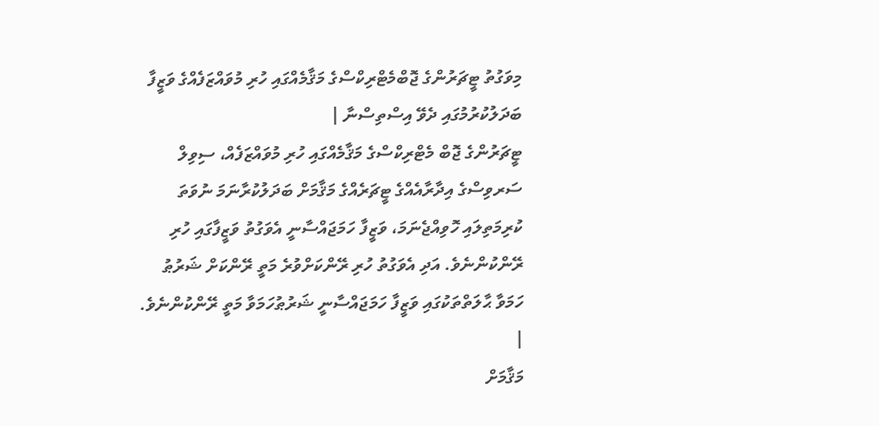މިވަގުތު ޓީޗަރުންގެ ޖޮބްމެޓްރިކްސްގެ މަޤާމެއްގައި ހުރި މުވައްޒަފެއްގެ ވަޒީފާ ބަދަލުކުރުމުގައި ދެވޭ އިސްތިސްނާ |
ޓީޗަރުންގެ ޖޮބް މެޓްރިކްސްގެ މަޤާމެއްގައި ހުރި މުވައްޒަފެއް، ސިވިލް ސަރވިސްގެ އިދާރާއެއްގެ ޓީޗަރެއްގެ މަޤާމަށް ބަދަލުކުރާނަމަ ނުވަތަ ކުރިމަތިލައި ހޮވިއްޖެނަމަ، ވަޒީފާ ހަމަޖައްސާނީ އެވަގުތު ވަޒީފާގައި ހުރި ރޭންކުންނެވެ. އަދި އެވަގުތު ހުރި ރޭންކަށްވުރެ މަތީ ރޭންކަށް ޝަރުޠު ހަމަވާ ޙާލަތްތަކުގައި ވަޒީފާ ހަމަޖައްސާނީ ޝަރުޠުހަމަވާ މަތީ ރޭންކުންނެވެ. |
މަޤާމަށް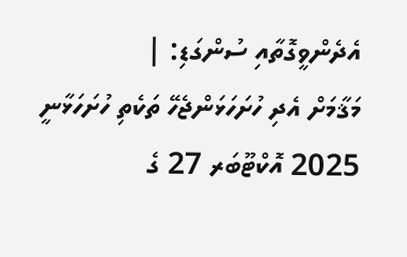އެދެންވީގޮތާއި ސުންގަޑި: |
މަޤާމަށް އެދި ހުށަހަޅަންޖެހޭ ތަކެތި ހުށަހަޅާނީ 2025 އޮކްޓޫބަރ 27 ގެ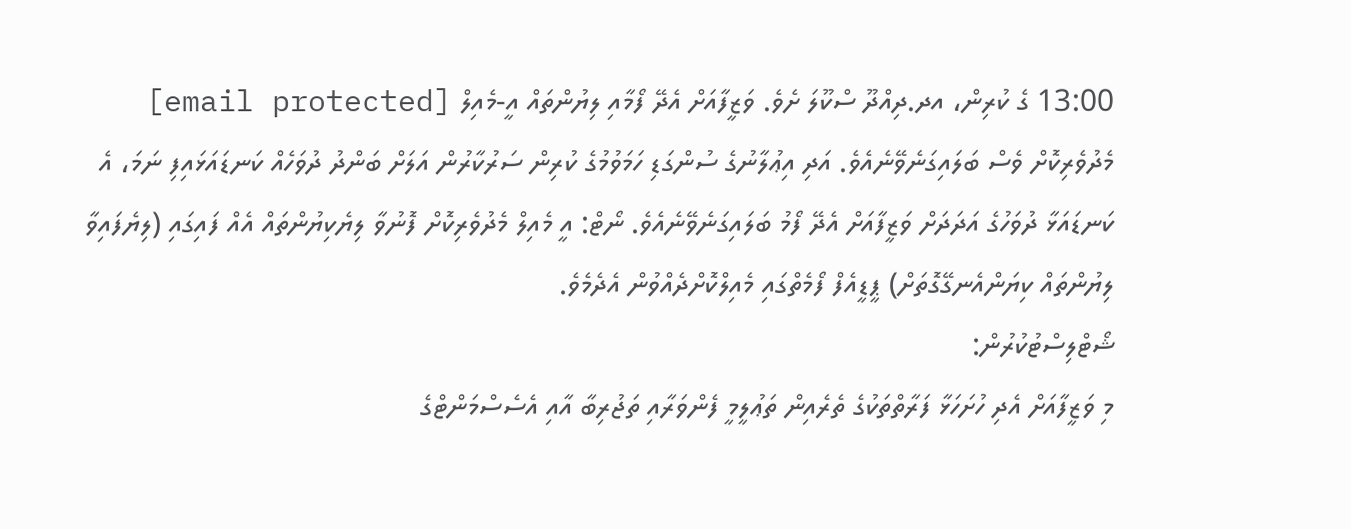13:00 ގެ ކުރިން، އދ.ދިއްދޫ ސްކޫލަ ށެވެ. ވަޒީފާއަށް އެދޭ ފޯމާއި ލިޔުންތައް އީ-މެއިލް [email protected] މެދުވެރިކޮށް ވެސް ބަލައިގަނެވޭނެއެވެ. އަދި އިޢުލާނުގެ ސުންގަޑި ހަމަވުމުގެ ކުރިން ސަރުކާރުން އަލަށް ބަންދު ދުވަހެއް ކަނޑައަޅައިފި ނަމަ، އެ ކަނޑައަޅާ ދުވަހުގެ އަދަދަށް ވަޒީފާއަށް އެދޭ ފޯމު ބަލައިގަނެވޭނެއެވެ. ނޯޓް: އީ މެއިލް މެދުވެރިކޮށް ފޮނުވާ ލިޔެކިޔުންތައް އެއް ފައިގައި (ލިޔެފައިވާ ލިޔުންތައް ކިޔަންއެނގޭގޮތަށް) ޕީޑީއެފް ފޯމެތްގައި މެއިލްކޮށްދެއްވުން އެދެމެވެ.
ޝޯޓްލިސްޓުކުރުން:
މި ވަޒީފާއަށް އެދި ހުށަހަޅާ ފަރާތްތަކުގެ ތެރެއިން ތަޢުލީމީ ފެންވަރާއި ތަޖުރިބާ އާއި އެސެސްމަންޓްގެ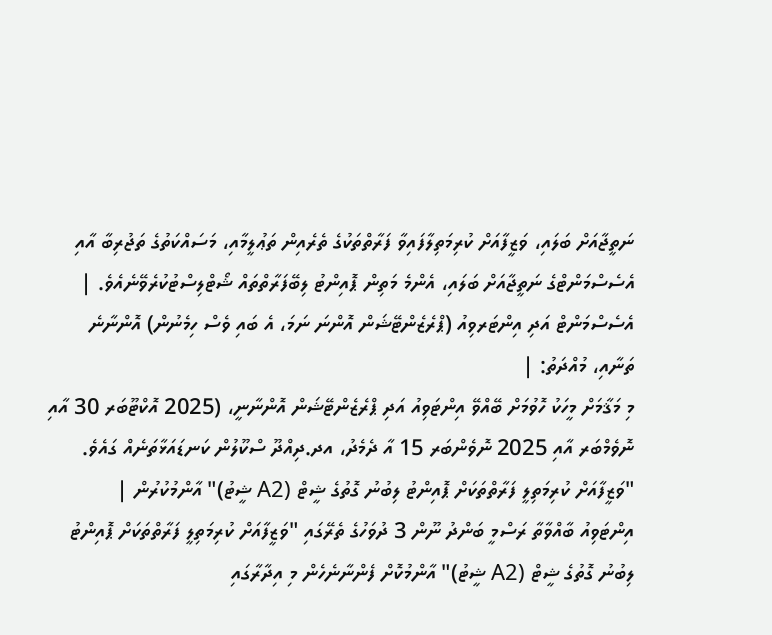ނަތީޖާއަށް ބަލައި، ވަޒީފާއަށް ކުރިމަތިލާފައިވާ ފަރާތްތަކުގެ ތެރެއިން ތަޢުލީމާއި، މަސައްކަތުގެ ތަޖުރިބާ އާއި އެސެސްމަންޓްގެ ނަތީޖާއަށް ބަލައި، އެންމެ މަތިން ޕޮއިންޓު ލިބޭފަރާތްތައް ޝޯޓްލިސްޓުކުރެވޭނެއެވެ. |
އެސެސްމަންޓް އަދި އިންޓަރވިއު (ޕްރެޒެންޓޭޝަން އޮންނަ ނަމަ، އެ ބައި ވެސް ހިމެނުން) އޮންނާނެ ތަނާއި، މުއްދަތު: |
މި މަޤާމަށް މީހަކު ހޮވުމަށް ބޭއްވޭ އިންޓަވިއު އަދި ޕްރެޒެންޓޭޝަން އޮންނާނީ، (2025 އޮކްޓޫބަރ 30 އާއި ނޮވެމްބަރ އާއި 2025 ނޮވެންބަރ 15 އާ ދެމެދު، އދ.ދިއްދޫ ސްކޫލުން ކަނޑައަޅާތަނެއް ގައެވެ.
"ވަޒީފާއަށް ކުރިމަތިލީ ފަރާތްތަކަށް ޕޮއިންޓު ލިބުނު ގޮތުގެ ޝީޓް (A2 ޝީޓު)" އާންމުކުރުން |
އިންޓަވިއު ބާއްވާތާ ރަސްމީ ބަންދު ނޫން 3 ދުވަހުގެ ތެރޭގައި "ވަޒީފާއަށް ކުރިމަތިލީ ފަރާތްތަކަށް ޕޮއިންޓު ލިބުނު ގޮތުގެ ޝީޓް (A2 ޝީޓު)" އާންމުކޮށް ފެންނާނެހެން މި އިދާރާގައި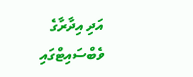އަދި އިދާރާގެ ވެބްސައިޓްގައި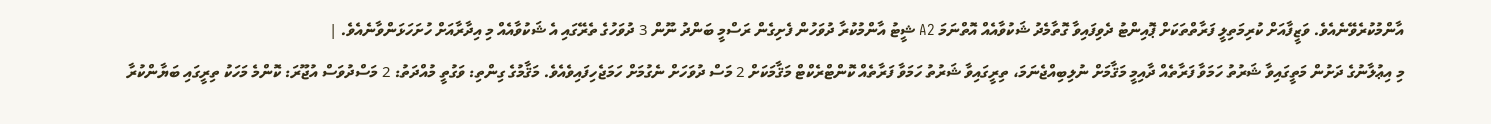އާންމުކުރެވޭނެއެވެ. ވަޒީފާއަށް ކުރިމަތިލީ ފަރާތްތަކަށް ޕޮއިންޓު ދެވިފައިވާ ގޮތާމެދު ޝަކުވާއެއް އޮތްނަމަ A2 ޝީޓު އާންމުކުރާ ދުވަހުން ފެށިގެން ރަސްމީ ބަންދު ނޫން 3 ދުވަހުގެ ތެރޭގައި އެ ޝަކުވާއެއް މި އިދާރާއަށް ހުށަހަޅަންވާނެއެވެ. |
މި އިޢުލާނުގެ ދަށުން މަތީގައިވާ ޝަރުތު ހަމަވާ ފަރާތެއް ދާއިމީ މަޤާމަށް ނުލިބިއްޖެނަމަ، ތިރީގައިވާ ޝަރުތު ހަމަވާ ފަރާތެއް ކޮންޓްރެކްޓް މަޤާމަކަށް 2 މަސް ދުވަހަށް ނެގުމަށް ހަމަޖެހިފައިވެއެވެ. މަޤާމުގެ ގިންތި: ވަގުތީ މުއްދަތު: 2 މަސްދުވަސް އުޖޫރަ: ކޮންމެ މަހަކު ތިރީގައި ބަޔާންކުރާ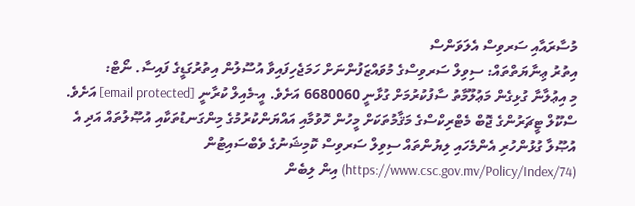މުސާރައާއި ސަރވިސް އެލަވަންސް
އިތުރު ޢިނާޔަތްތައް: ސިވިލް ސަރވިސްގެ މުވައްޒަފުންނަށް ހަމަޖެހިފައިވާ އުސޫލުން އިތުރުގަޑީގެ ފައިސާ. ނޯޓް:
މި އިޢުލާނާ ގުޅިގެން މަޢުލޫމާތު ސާފުކުރުމަށް ގުޅާނީ 6680060 އަށެވެ. އީ-މެއިލް ކުރާނީ [email protected] އަށެވެ. ސްކޫލް ޓީޗަރުންގެ ޖޮބް މެޓްރިކްސްގެ މަޤާމުތަކަށް މީހުން ހޮވުމާއި އައްޔަންކުރުމުގެ މިންގަނޑުތަކާއި އުޞޫލުތައް އަދި އެ އުޞޫލާ ގުޅުންހުރި އެންމެހައި ލިޔުންތައް ސިވިލް ސަރވިސް ކޮމިޝަނުގެ ވެބްސައިޓުން (https://www.csc.gov.mv/Policy/Index/74) އިން ލިބެން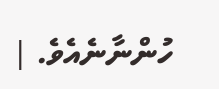ހުންނާނެއެވެ. |